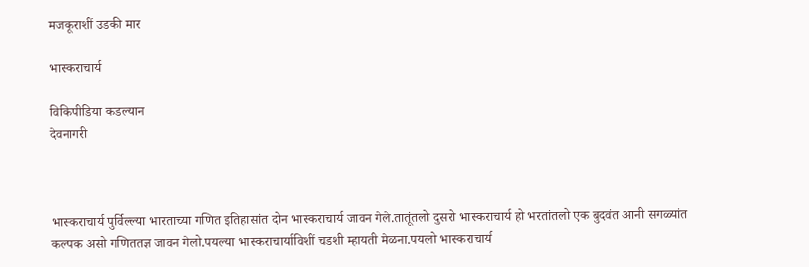मजकूराशीं उडकी मार

भास्कराचार्य

विकिपीडिया कडल्यान
देवनागरी



भास्कराचार्य पुर्विल्ल्या भारताच्या गणित इतिहासांत दोन भास्कराचार्य जावन गेले.तातूंतलो दुसरो भास्कराचार्य हो भरतांतलो एक बुदवंत आनी सगळ्यांत कल्पक असो गणिततज्ञ जावन गेलो.पयल्या भास्कराचार्याविशीं चडशी म्हायती मेळना.पयलो भास्कराचार्य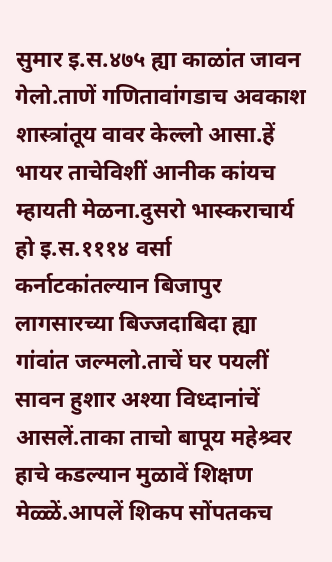सुमार इ.स.४७५ ह्या काळांत जावन गेलो.ताणें गणितावांगडाच अवकाश शास्त्रांतूय वावर केल्लो आसा.हें भायर ताचेविशीं आनीक कांयच म्हायती मेळना.दुसरो भास्कराचार्य हो इ.स.१११४ वर्सा कर्नाटकांतल्यान बिजापुर लागसारच्या बिज्जदाबिदा ह्या गांवांत जल्मलो.ताचें घर पयलीं सावन हुशार अश्या विध्दानांचें आसलें.ताका ताचो बापूय महेश्र्वर हाचे कडल्यान मुळावें शिक्षण मेळ्ळें.आपलें शिकप सोंपतकच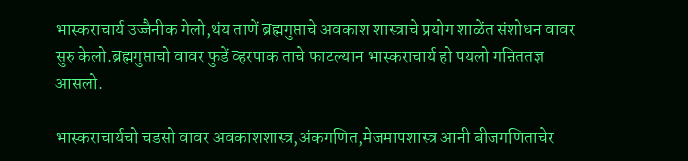भास्कराचार्य उज्जैनीक गेलो,थंय ताणें ब्रह्मगुप्ताचे अवकाश शास्त्राचे प्रयोग शाळेंत संशोधन वावर सुरु केलो.ब्रह्मगुप्ताचो वावर फुडें व्हरपाक ताचे फाटल्यान भास्कराचार्य हो पयलो गऩिततज्ञ आसलो.

भास्कराचार्यचो चडसो वावर अवकाशशास्त्र,अंकगणित,मेजमापशास्त्र आनी बीजगणिताचेर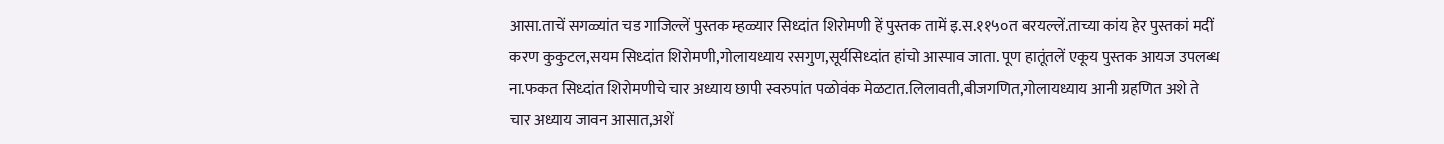आसा.ताचें सगळ्यांत चड गाजिल्लें पुस्तक म्हळ्यार सिध्दांत शिरोमणी हें पुस्तक तामें इ.स.११५०त बरयल्लें.ताच्या कांय हेर पुस्तकां मदीं करण कुकुटल,सयम सिध्दांत शिरोमणी,गोलायध्याय रसगुण,सूर्यसिध्दांत हांचो आस्पाव जाता. पूण हातूंतलें एकूय पुस्तक आयज उपलब्ध ना.फकत सिध्दांत शिरोमणीचे चार अध्याय छापी स्वरुपांत पळोवंक मेळटात.लिलावती,बीजगणित,गोलायध्याय आनी ग्रहणित अशे ते चार अध्याय जावन आसात,अशें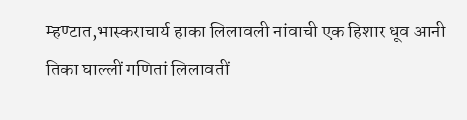म्हण्टात,भास्कराचार्य हाका लिलावली नांवाची एक हिशार धूव आनी तिका घाल्लीं गणितां लिलावतीं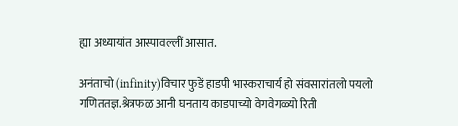ह्या अध्यायांत आस्पावल्लीं आसात.

अनंताचो (infinity)विचार फुडें हाडपी भास्कराचार्य हो संवसारांतलो पयलो गणिततज्ञ.श्रेत्रफळ आनी घनताय काडपाच्यो वेगवेगळ्यो रिती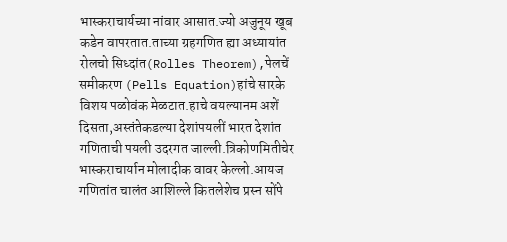भास्कराचार्यच्या नांवार आसात.ज्यो अजुनूय खूब कडेन वापरतात.ताच्या ग्रहगणित ह्या अध्यायांत रोलचो सिध्दांत(Rolles Theorem),पेलचें समीकरण (Pells Equation)हांचे सारके विशय पळोवंक मेळटात.हाचे वयल्यानम अशें दिसता,अस्तंतेकडल्या देशांपयलीं भारत देशांत गणिताची पयली उदरगत जाल्ली.त्रिकोणमितीचेर भास्कराचार्यान मोलादीक वावर केल्लो.आयज गणितांत चालंत आशिल्ले कितलेशेच प्रस्न सोंपे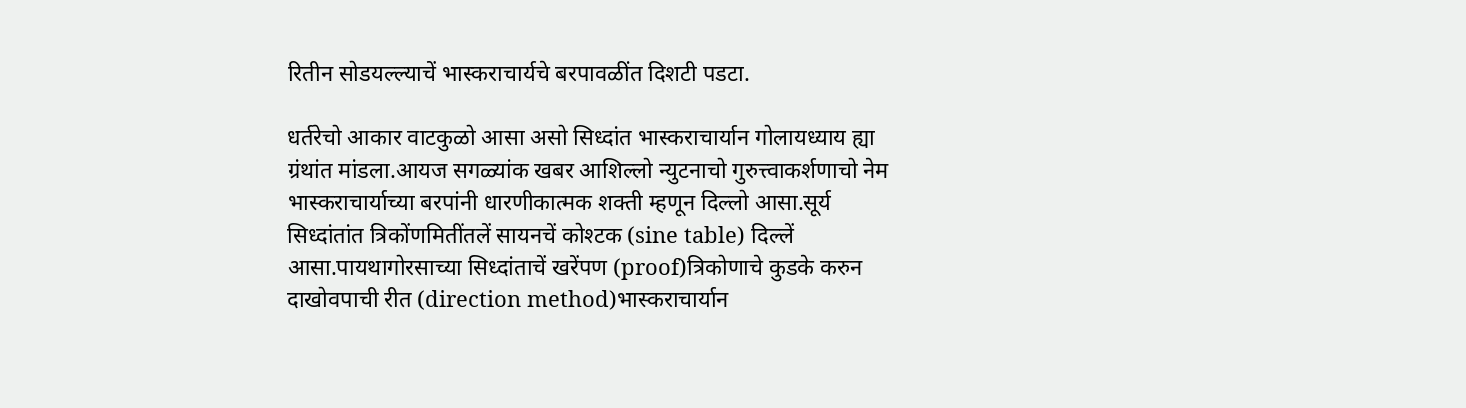रितीन सोडयल्ल्याचें भास्कराचार्यचे बरपावळींत दिशटी पडटा.

धर्तरेचो आकार वाटकुळो आसा असो सिध्दांत भास्कराचार्यान गोलायध्याय ह्या ग्रंथांत मांडला.आयज सगळ्यांक खबर आशिल्लो न्युटनाचो गुरुत्त्वाकर्शणाचो नेम भास्कराचार्याच्या बरपांनी धारणीकात्मक शक्ती म्हणून दिल्लो आसा.सूर्य सिध्दांतांत त्रिकोंणमितींतलें सायनचें कोश्टक (sine table) दिल्लें आसा.पायथागोरसाच्या सिध्दांताचें खरेंपण (proof)त्रिकोणाचे कुडके करुन दाखोवपाची रीत (direction method)भास्कराचार्यान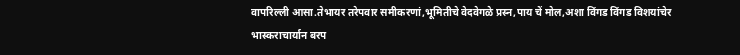वापरिल्ली आसा.तेभायर तरेपवार समीकरणां,भूमितीचे वेदवेगळे प्रस्न,पाय चें मोल,अशा विंगड विंगड विशयांचेर भास्कराचार्यान बरप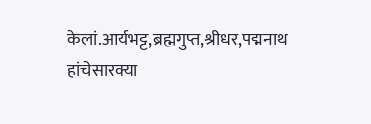केलां.आर्यभट्ट,ब्रह्मगुप्त,श्रीधर,पद्मनाथ हांचेसारक्या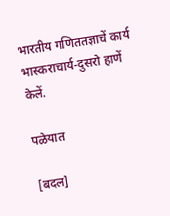भारतीय गणिततज्ञाचें कार्य भास्कराचार्य-दुसरो हाणें केलें.

पळेयात

[बदल]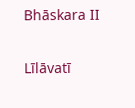Bhāskara II

Līlāvatī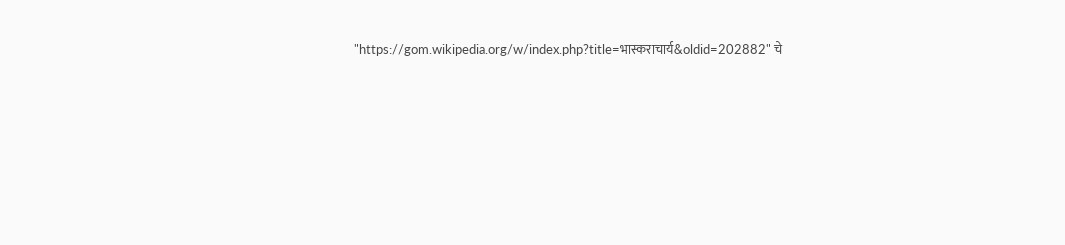"https://gom.wikipedia.org/w/index.php?title=भास्कराचार्य&oldid=202882" चे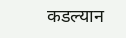कडल्यान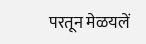परतून मेळयलें